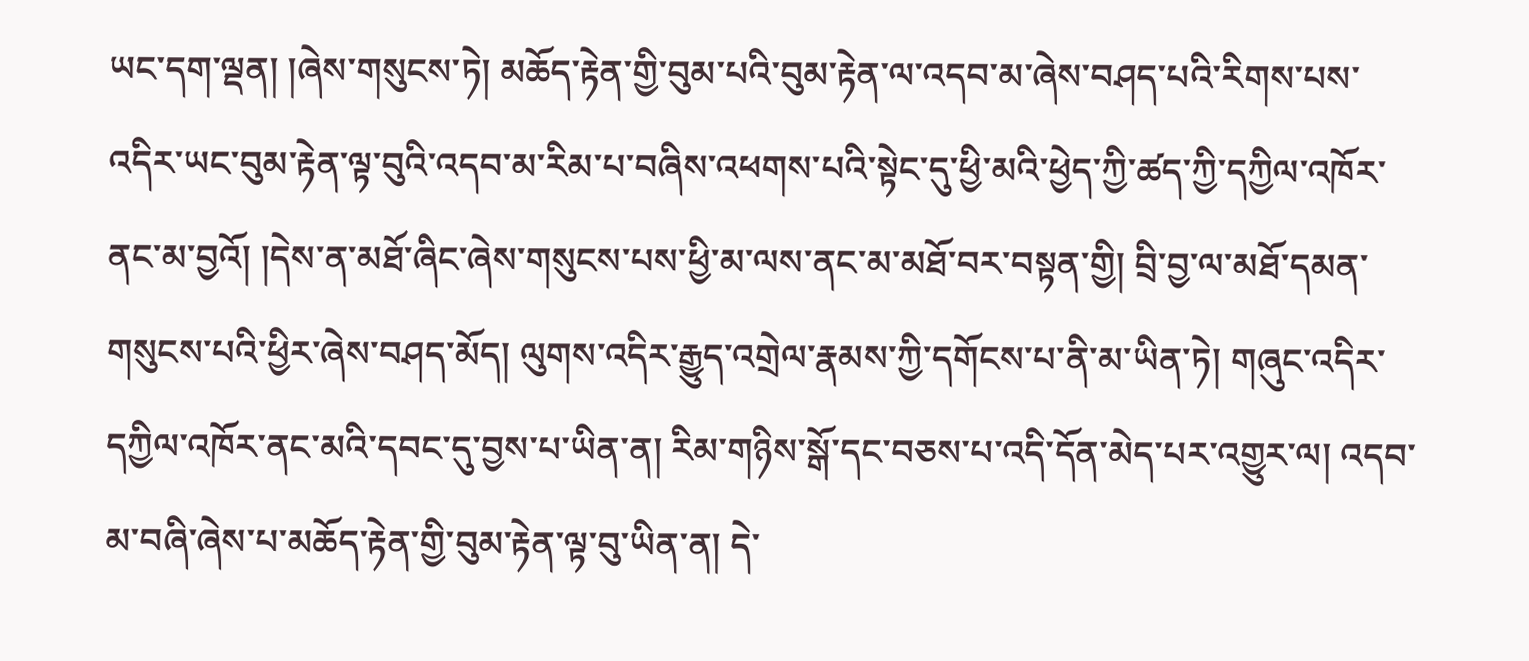ཡང་དག་ལྡན། །ཞེས་གསུངས་ཏེ། མཆོད་རྟེན་གྱི་བུམ་པའི་བུམ་རྟེན་ལ་འདབ་མ་ཞེས་བཤད་པའི་རིགས་པས་འདིར་ཡང་བུམ་རྟེན་ལྟ་བུའི་འདབ་མ་རིམ་པ་བཞིས་འཕགས་པའི་སྟེང་དུ་ཕྱི་མའི་ཕྱེད་ཀྱི་ཚད་ཀྱི་དཀྱིལ་འཁོར་ནང་མ་བྱའོ། །དེས་ན་མཐོ་ཞིང་ཞེས་གསུངས་པས་ཕྱི་མ་ལས་ནང་མ་མཐོ་བར་བསྟན་གྱི། བྲི་བྱ་ལ་མཐོ་དམན་གསུངས་པའི་ཕྱིར་ཞེས་བཤད་མོད། ལུགས་འདིར་རྒྱུད་འགྲེལ་རྣམས་ཀྱི་དགོངས་པ་ནི་མ་ཡིན་ཏེ། གཞུང་འདིར་དཀྱིལ་འཁོར་ནང་མའི་དབང་དུ་བྱས་པ་ཡིན་ན། རིམ་གཉིས་སྒོ་དང་བཅས་པ་འདི་དོན་མེད་པར་འགྱུར་ལ། འདབ་མ་བཞི་ཞེས་པ་མཆོད་རྟེན་གྱི་བུམ་རྟེན་ལྟ་བུ་ཡིན་ན། དེ་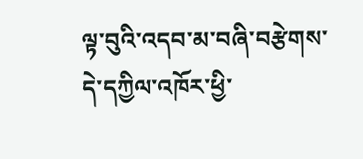ལྟ་བུའི་འདབ་མ་བཞི་བརྩེགས་དེ་དཀྱིལ་འཁོར་ཕྱི་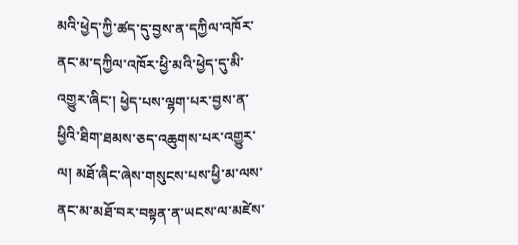མའི་ཕྱེད་ཀྱི་ཚད་དུ་བྱས་ན་དཀྱིལ་འཁོར་ནང་མ་དཀྱིལ་འཁོར་ཕྱི་མའི་ཕྱེད་དུ་མི་འགྱུར་ཞིང་། ཕྱེད་པས་ལྷག་པར་བྱས་ན་ཕྱིའི་ཐིག་ཐམས་ཅད་འཆུགས་པར་འགྱུར་ལ། མཐོ་ཞིང་ཞེས་གསུངས་པས་ཕྱི་མ་ལས་ནང་མ་མཐོ་བར་བསྟན་ན་ཡངས་ལ་མཛེས་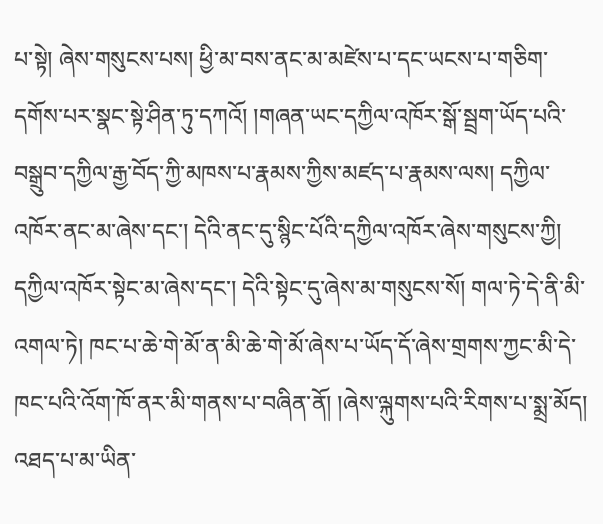པ་སྟེ། ཞེས་གསུངས་པས། ཕྱི་མ་བས་ནང་མ་མཛེས་པ་དང་ཡངས་པ་གཅིག་དགོས་པར་སྣང་སྟེ་ཤིན་ཏུ་དཀའོ། །གཞན་ཡང་དཀྱིལ་འཁོར་སྒོ་སྦྲག་ཡོད་པའི་བསྒྲུབ་དཀྱིལ་རྒྱ་བོད་ཀྱི་མཁས་པ་རྣམས་ཀྱིས་མཛད་པ་རྣམས་ལས། དཀྱིལ་འཁོར་ནང་མ་ཞེས་དང་། དེའི་ནང་དུ་སྙིང་པོའི་དཀྱིལ་འཁོར་ཞེས་གསུངས་ཀྱི། དཀྱིལ་འཁོར་སྟེང་མ་ཞེས་དང་། དེའི་སྟེང་དུ་ཞེས་མ་གསུངས་སོ། གལ་ཏེ་དེ་ནི་མི་འགལ་ཏེ། ཁང་པ་ཆེ་གེ་མོ་ན་མི་ཆེ་གེ་མོ་ཞེས་པ་ཡོད་དོ་ཞེས་གྲགས་ཀྱང་མི་དེ་ཁང་པའི་འོག་ཁོ་ནར་མི་གནས་པ་བཞིན་ནོ། །ཞེས་ལྐུགས་པའི་རིགས་པ་སྨྲ་མོད། འཐད་པ་མ་ཡིན་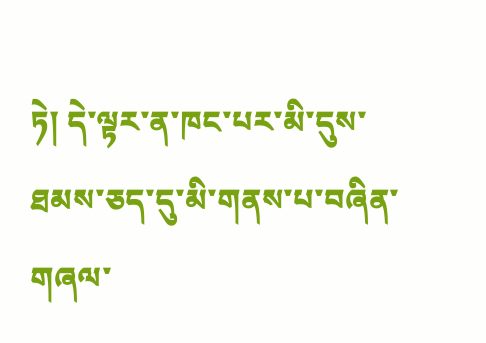ཏེ། དེ་ལྟར་ན་ཁང་པར་མི་དུས་ཐམས་ཅད་དུ་མི་གནས་པ་བཞིན་གཞལ་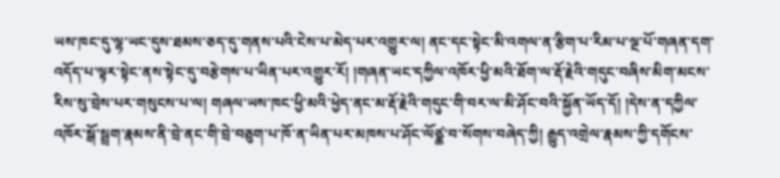ཡས་ཁང་དུ་ལྷ་ཡང་དུས་ཐམས་ཅད་དུ་གནས་པའི་ངེས་པ་མེད་པར་འགྱུར་ལ། ནང་དང་སྟེང་མི་འགལ་ན་རྩིག་པ་རིམ་པ་ལྔ་པོ་གཞན་དག་འདོད་པ་ལྟར་སྟེང་ནས་སྟེང་དུ་བརྩེགས་པ་ཡིན་པར་འགྱུར་རོ། །གཞན་ཡང་དཀྱིལ་འཁོར་ཕྱི་མའི་ཐོག་ལ་རྡོ་རྗེའི་གདུང་བཞིས་མིག་མངས་རིས་སུ་བྲེས་པར་གསུངས་པ་ལ། གཞལ་ཡས་ཁང་ཕྱི་མའི་ཕྱེད་ནང་མ་རྡོ་རྗེའི་གདུང་གི་བར་ལ་མི་ཤོང་བའི་སྐྱོན་ཡོད་དོ། །དེས་ན་དཀྱིལ་འཁོར་སྒོ་སྦྲག་རྣམས་ནི་བྲེ་ནང་གི་བྲེ་བཅུག་པ་ཁོ་ན་ཡིན་པར་མཁས་པ་ཤོང་ལོཙྪ་བ་སོགས་བཞེད་ཀྱི། རྒྱུད་འགྲེལ་རྣམས་ཀྱི་དགོངས་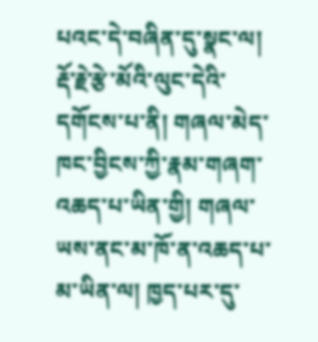པའང་དེ་བཞིན་དུ་སྣང་ལ། རྡོ་རྗེ་རྩེ་མོའི་ལུང་དེའི་དགོངས་པ་ནི། གཞལ་མེད་ཁང་བྱིངས་ཀྱི་རྣམ་གཞག་འཆད་པ་ཡིན་གྱི། གཞལ་ཡས་ནང་མ་ཁོ་ན་འཆད་པ་མ་ཡིན་ལ། ཁྱད་པར་དུ་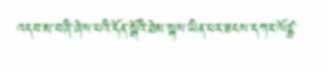འདབ་མ་བཞི་ཞེས་པའི་དོན་སྒོའི་ཐེམ་སྐས་ཡིན་པར་ཟངས་དཀར་ལོཙྪ་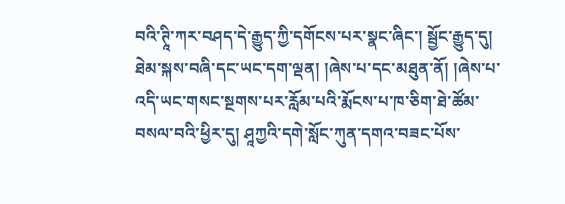བའི་ཊཱི་ཀར་བཤད་དེ་རྒྱུད་ཀྱི་དགོངས་པར་སྣང་ཞིང་། སྦྱོང་རྒྱུད་དུ། ཐེམ་སྐས་བཞི་དང་ཡང་དག་ལྡན། །ཞེས་པ་དང་མཐུན་ནོ། །ཞེས་པ་འདི་ཡང་གསང་སྔགས་པར་རློམ་པའི་རྨོངས་པ་ཁ་ཅིག་ཐེ་ཚོམ་བསལ་བའི་ཕྱིར་དུ། ཤཱཀྱའི་དགེ་སློང་ཀུན་དགའ་བཟང་པོས་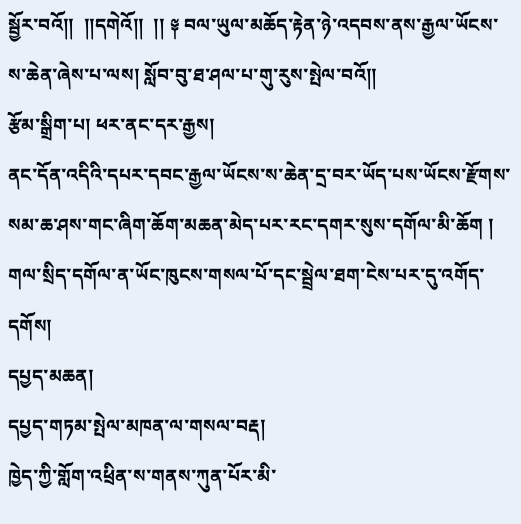སྦྱོར་བའོ།།  །།དགེའོ།།  །། ༈ བལ་ཡུལ་མཆོད་རྟེན་ཉེ་འདབས་ནས་རྒྱལ་ཡོངས་ས་ཆེན་ཞེས་པ་ལས། སློབ་བུ་ཐ་ཤལ་པ་གུ་རུས་སྤེལ་བའོ།།
རྩོམ་སྒྲིག་པ། ཕར་ནང་དར་རྒྱས།
ནང་དོན་འདིའི་དཔར་དབང་རྒྱལ་ཡོངས་ས་ཆེན་དྲ་བར་ཡོད་པས་ཡོངས་རྫོགས་སམ་ཆ་ཤས་གང་ཞིག་ཆོག་མཆན་མེད་པར་རང་དགར་སུས་དགོལ་མི་ཆོག ། གལ་སྲིད་དགོལ་ན་ཡོང་ཁུངས་གསལ་པོ་དང་སྦྲེལ་ཐག་ངེས་པར་དུ་འགོད་དགོས།
དཔྱད་མཆན།
དཔྱད་གཏམ་སྤེལ་མཁན་ལ་གསལ་བརྡ།
ཁྱེད་ཀྱི་གློག་འཕྲིན་ས་གནས་ཀུན་པོར་མི་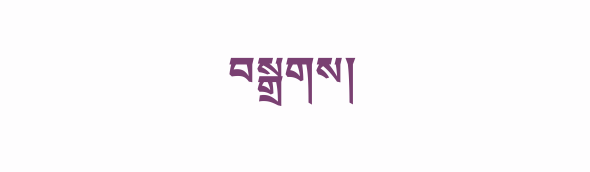བསྒྲགས།